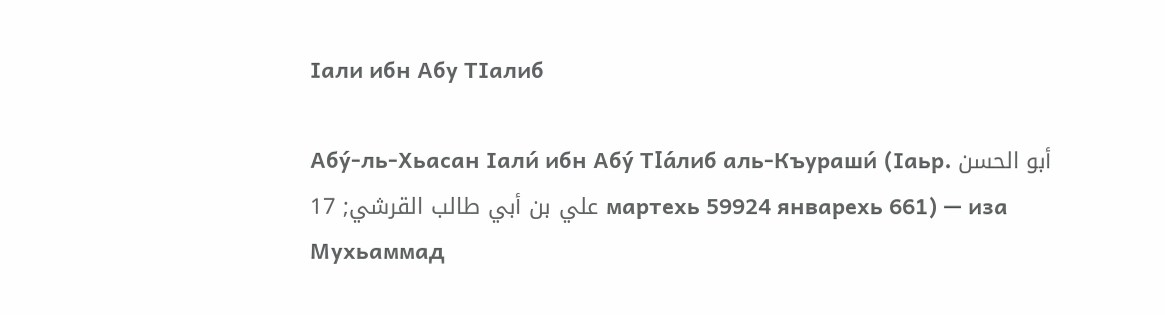Ӏали ибн Абу ТӀалиб

Абу́-ль-Хьасан Ӏали́ ибн Абу́ Тӏа́либ аль-Къураши́ (Ӏаьр. أبو الحسن علي بن أبي طالب القرشي; 17 мартехь 59924 январехь 661) — иза Мухьаммад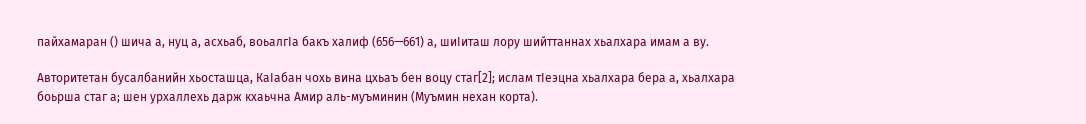пайхамаран () шича а, нуц а, асхьаб, воьалгӀа бакъ халиф (656—661) а, шиӀиташ лору шийттаннах хьалхара имам а ву.

Авторитетан бусалбанийн хьосташца, КаӀабан чохь вина цхьаъ бен воцу стаг[2]; ислам тӀеэцна хьалхара бера а, хьалхара боьрша стаг а; шен урхаллехь дарж кхаьчна Амир аль-муъминин (Муъмин нехан корта).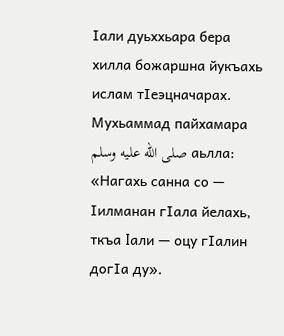Ӏали дуьххьара бера хилла божаршна йукъахь ислам тӀеэцначарах. Мухьаммад пайхамара صلى الله عليه وسلم аьлла: «Нагахь санна со — Ӏилманан гӀала йелахь, ткъа ӏали — оцу гӀалин догӀа ду».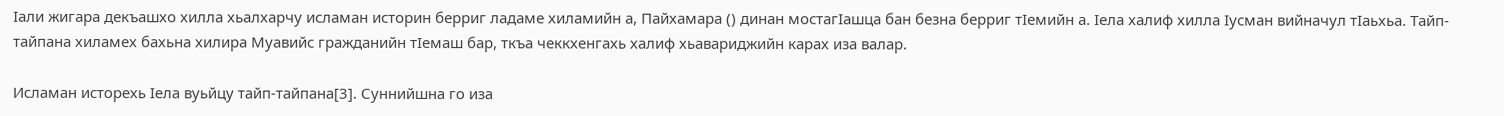Ӏали жигара декъашхо хилла хьалхарчу исламан историн берриг ладаме хиламийн а, Пайхамара () динан мостагӀашца бан безна берриг тӀемийн а. Ӏела халиф хилла Ӏусман вийначул тӀаьхьа. Тайп-тайпана хиламех бахьна хилира Муавийс гражданийн тӀемаш бар, ткъа чеккхенгахь халиф хьавариджийн карах иза валар.

Исламан исторехь Ӏела вуьйцу тайп-тайпана[3]. Суннийшна го иза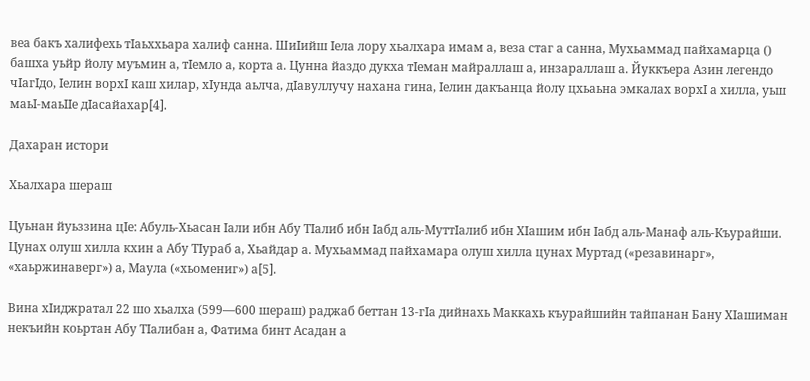веа бакъ халифехь тӀаьххьара халиф санна. ШиӀийш Ӏела лору хьалхара имам а, веза стаг а санна, Мухьаммад пайхамарца () башха уьйр йолу муъмин а, тӀемло а, корта а. Цунна йаздо дукха тӀеман майраллаш а, инзараллаш а. Йуккъера Азин легендо чӀагӀдо, Ӏелин ворхӀ каш хилар, хӀунда аьлча, дӀавуллучу нахана гина, Ӏелин дакъанца йолу цхьаьна эмкалах ворхӀ а хилла, уьш маьӀ-маьӀӀе дӀасайахар[4].

Дахаран истори

Хьалхара шераш

Цуьнан йуьззина цӀе: Абуль-Хьасан Ӏали ибн Абу ТӀалиб ибн Ӏабд аль-МуттӀалиб ибн ХӀашим ибн Ӏабд аль-Манаф аль-Къурайши. Цунах олуш хилла кхин а Абу ТӀураб а, Хьайдар а. Мухьаммад пайхамара олуш хилла цунах Муртад («резавинарг», «хаьржинаверг») а, Маула («хьомениг») а[5].

Вина хӀиджратал 22 шо хьалха (599—600 шераш) раджаб беттан 13-гӀа дийнахь Маккахь къурайшийн тайпанан Бану ХӀашиман некъийн коьртан Абу ТӀалибан а, Фатима бинт Асадан а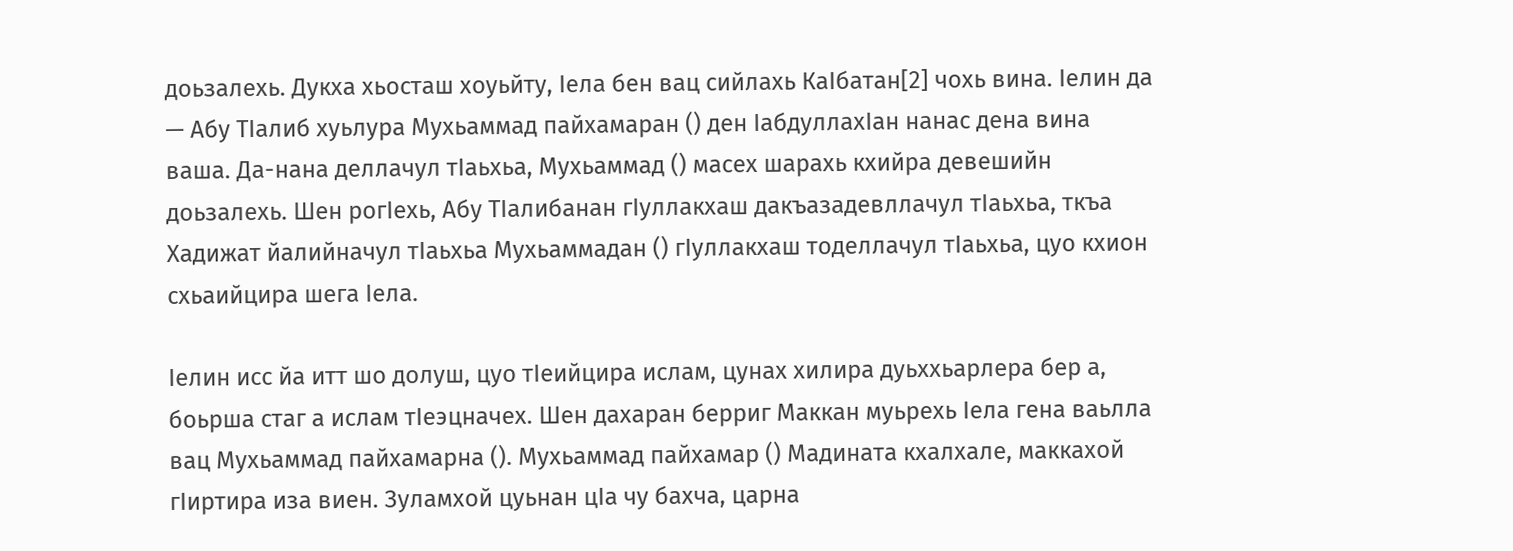доьзалехь. Дукха хьосташ хоуьйту, Ӏела бен вац сийлахь КаӀбатан[2] чохь вина. Ӏелин да — Абу ТӀалиб хуьлура Мухьаммад пайхамаран () ден ӀабдуллахӀан нанас дена вина ваша. Да-нана деллачул тӀаьхьа, Мухьаммад () масех шарахь кхийра девешийн доьзалехь. Шен рогӀехь, Абу ТӀалибанан гӀуллакхаш дакъазадевллачул тӀаьхьа, ткъа Хадижат йалийначул тӀаьхьа Мухьаммадан () гӀуллакхаш тоделлачул тӀаьхьа, цуо кхион схьаийцира шега Ӏела.

Ӏелин исс йа итт шо долуш, цуо тӀеийцира ислам, цунах хилира дуьххьарлера бер а, боьрша стаг а ислам тӀеэцначех. Шен дахаран берриг Маккан муьрехь Ӏела гена ваьлла вац Мухьаммад пайхамарна (). Мухьаммад пайхамар () Мадината кхалхале, маккахой гӀиртира иза виен. Зуламхой цуьнан цӀа чу бахча, царна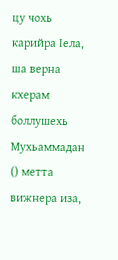цу чохь карийра Ӏела, ша верна кхерам боллушехь Мухьаммадан () метта вижнера иза,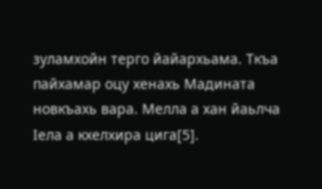зуламхойн терго йайархьама. Ткъа пайхамар оцу хенахь Мадината новкъахь вара. Мелла а хан йаьлча Ӏела а кхелхира цига[5].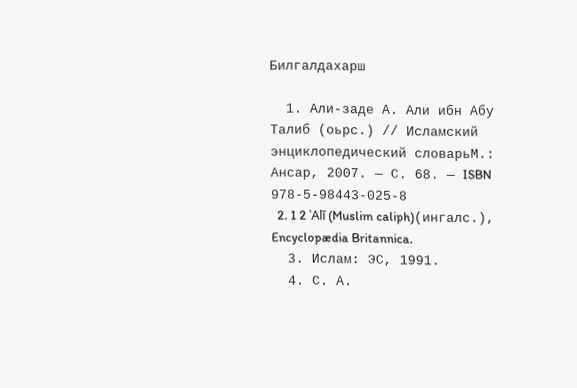Билгалдахарш

  1. Али-заде А. Али ибн Абу Талиб (оьрс.) // Исламский энциклопедический словарьМ.: Ансар, 2007. — С. 68. — ISBN 978-5-98443-025-8
  2. 1 2 ʿAlī (Muslim caliph)(ингалс.), Encyclopædia Britannica.
  3. Ислам: ЭС, 1991.
  4. С. А.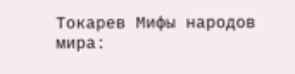Токарев Мифы народов мира: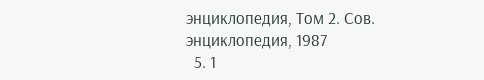энциклопедия, Том 2. Сов. энциклопедия, 1987
  5. 1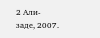2 Али-заде, 2007.